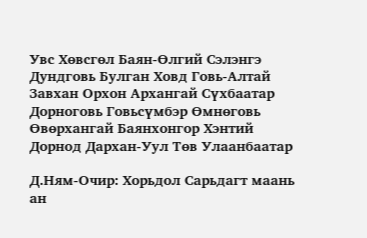Увс Хөвсгөл Баян-Өлгий Сэлэнгэ Дундговь Булган Ховд Говь-Алтай Завхан Орхон Архангай Сүхбаатар Дорноговь Говьсүмбэр Өмнөговь Өвөрхангай Баянхонгор Хэнтий Дорнод Дархан-Уул Төв Улаанбаатар

Д.Ням-Очир: Хорьдол Сарьдагт маань ан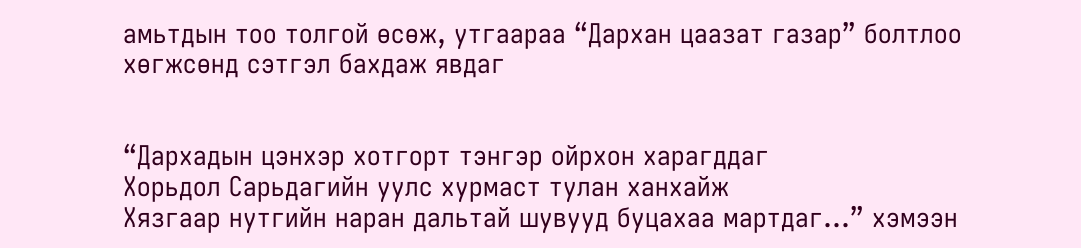амьтдын тоо толгой өсөж, утгаараа “Дархан цаазат газар” болтлоо хөгжсөнд сэтгэл бахдаж явдаг


“Дархадын цэнхэр хотгорт тэнгэр ойрхон харагддаг
Хорьдол Сарьдагийн уулс хурмаст тулан ханхайж
Хязгаар нутгийн наран дальтай шувууд буцахаа мартдаг...” хэмээн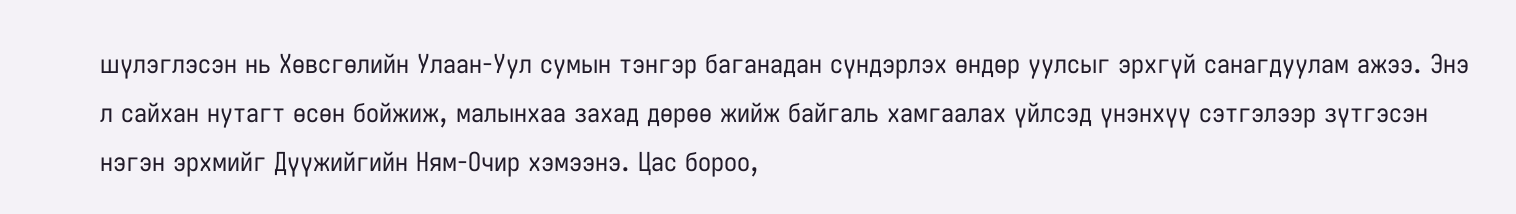шүлэглэсэн нь Хөвсгөлийн Улаан-Уул сумын тэнгэр баганадан сүндэрлэх өндөр уулсыг эрхгүй санагдуулам ажээ. Энэ л сайхан нутагт өсөн бойжиж, малынхаа захад дөрөө жийж байгаль хамгаалах үйлсэд үнэнхүү сэтгэлээр зүтгэсэн нэгэн эрхмийг Дүүжийгийн Ням-Очир хэмээнэ. Цас бороо,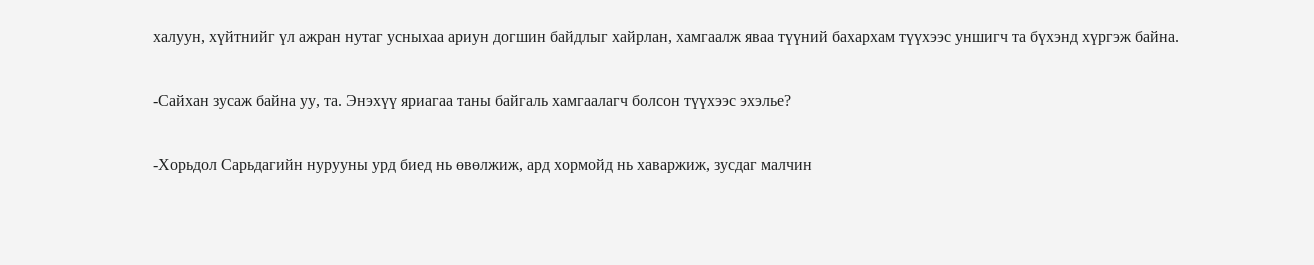халуун, хүйтнийг үл ажран нутаг усныхаа ариун догшин байдлыг хайрлан, хамгаалж яваа түүний бахархам түүхээс уншигч та бүхэнд хүргэж байна.

-Сайхан зусаж байна уу, та. Энэхүү яриагаа таны байгаль хамгаалагч болсон түүхээс эхэлье?

-Хорьдол Сарьдагийн нурууны урд биед нь өвөлжиж, ард хормойд нь хаваржиж, зусдаг малчин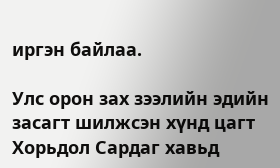иргэн байлаа.

Улс орон зах зээлийн эдийн засагт шилжсэн хүнд цагт Хорьдол Сардаг хавьд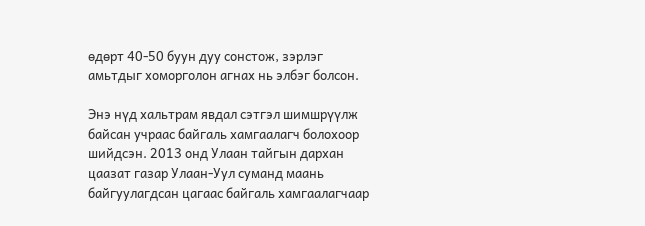өдөрт 40-50 буун дуу сонстож, зэрлэг амьтдыг хоморголон агнах нь элбэг болсон.

Энэ нүд хальтрам явдал сэтгэл шимшрүүлж байсан учраас байгаль хамгаалагч болохоор шийдсэн. 2013 онд Улаан тайгын дархан цаазат газар Улаан-Уул суманд маань байгуулагдсан цагаас байгаль хамгаалагчаар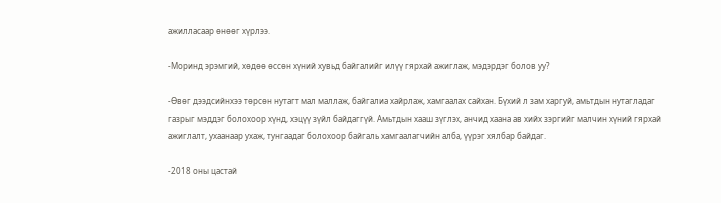ажилласаар өнөөг хүрлээ.

-Моринд эрэмгий, хөдөө өссөн хүний хувьд байгалийг илүү гярхай ажиглаж, мэдэрдэг болов уу?

-Өвөг дээдсийнхээ төрсөн нутагт мал маллаж, байгалиа хайрлаж, хамгаалах сайхан. Бүхий л зам харгуй, амьтдын нутагладаг газрыг мэддэг болохоор хүнд, хэцүү зүйл байдаггүй. Амьтдын хааш зүглэх, анчид хаана ав хийх зэргийг малчин хүний гярхай ажиглалт, ухаанаар ухаж, тунгаадаг болохоор байгаль хамгаалагчийн алба, үүрэг хялбар байдаг.

-2018 оны цастай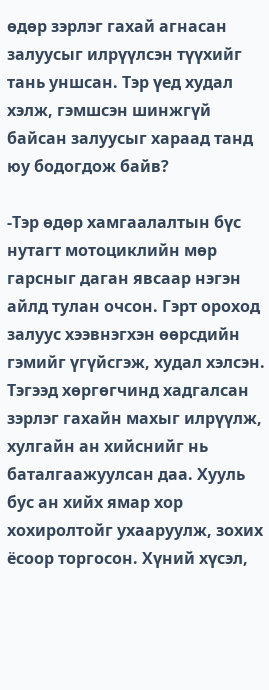өдөр зэрлэг гахай агнасан залуусыг илрүүлсэн түүхийг тань уншсан. Тэр үед худал хэлж, гэмшсэн шинжгүй байсан залуусыг хараад танд юу бодогдож байв?

-Тэр өдөр хамгаалалтын бүс нутагт мотоциклийн мөр гарсныг даган явсаар нэгэн айлд тулан очсон. Гэрт ороход залуус хээвнэгхэн өөрсдийн гэмийг үгүйсгэж, худал хэлсэн. Тэгээд хөргөгчинд хадгалсан зэрлэг гахайн махыг илрүүлж, хулгайн ан хийснийг нь баталгаажуулсан даа. Хууль бус ан хийх ямар хор хохиролтойг ухааруулж, зохих ёсоор торгосон. Хүний хүсэл,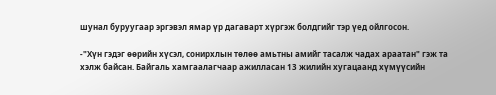шунал буруугаар эргэвэл ямар үр дагаварт хүргэж болдгийг тэр үед ойлгосон.

-"Хүн гэдэг өөрийн хүсэл, сонирхлын төлөө амьтны амийг тасалж чадах араатан" гэж та хэлж байсан. Байгаль хамгаалагчаар ажилласан 13 жилийн хугацаанд хүмүүсийн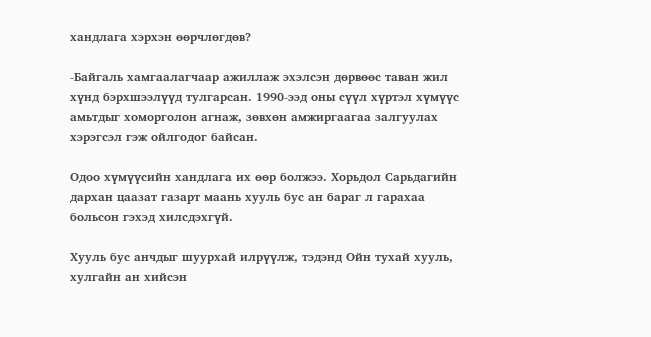хандлага хэрхэн өөрчлөгдөв?

-Байгаль хамгаалагчаар ажиллаж эхэлсэн дөрвөөс таван жил хүнд бэрхшээлүүд тулгарсан. 1990-ээд оны сүүл хүртэл хүмүүс амьтдыг хоморголон агнаж, зөвхөн амжиргаагаа залгуулах хэрэгсэл гэж ойлгодог байсан.

Одоо хүмүүсийн хандлага их өөр болжээ. Хорьдол Сарьдагийн дархан цаазат газарт маань хууль бус ан бараг л гарахаа больсон гэхэд хилсдэхгүй.

Хууль бус анчдыг шуурхай илрүүлж, тэдэнд Ойн тухай хууль, хулгайн ан хийсэн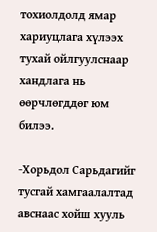тохиолдолд ямар хариуцлага хүлээх тухай ойлгуулснаар хандлага нь өөрчлөгддөг юм билээ.

-Хорьдол Сарьдагийг тусгай хамгаалалтад авснаас хойш хууль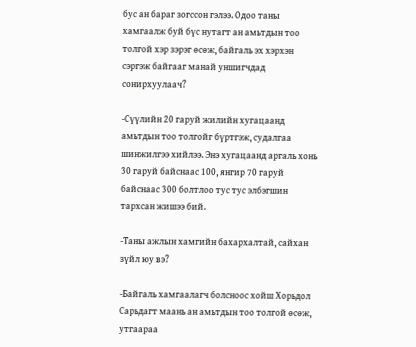бус ан бараг зогссон гэлээ. Одоо таны хамгаалж буй бүс нутагт ан амьтдын тоо толгой хэр зэрэг өсөж, байгаль эх хэрхэн сэргэж байгааг манай уншигчдад сонирхуулаач?

-Сүүлийн 20 гаруй жилийн хугацаанд амьтдын тоо толгойг бүртгэж, судалгаа шинжилгээ хийлээ. Энэ хугацаанд аргаль хонь 30 гаруй байснаас 100, янгир 70 гаруй байснаас 300 болтлоо тус тус элбэгшин тархсан жишээ бий.

-Таны ажлын хамгийн бахархалтай, сайхан зүйл юу вэ?

-Байгаль хамгаалагч болсноос хойш Хорьдол Сарьдагт маань ан амьтдын тоо толгой өсөж, утгаараа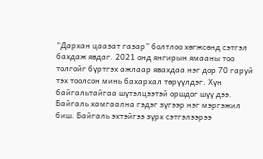“Дархан цаазат газар” болтлоо хөгжсөнд сэтгэл бахдаж явдаг. 2021 онд янгирын ямааны тоо толгойг бүртгэх ажлаар явахдаа нэг дор 70 гаруй тэх тоолсон минь бахархал төрүүлдэг. Хүн байгальтайгаа шүтэлцээтэй оршдог шүү дээ. Байгаль хамгаална гэдэг зүгээр нэг мэргэжил биш. Байгаль эхтэйгээ зүрх сэтгэлээрээ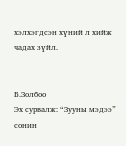хэлхэгдсэн хүний л хийж чадах зүйл.


Б.Золбоо
Эх сурвалж: “Зууны мэдээ” сонин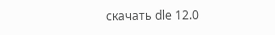скачать dle 12.0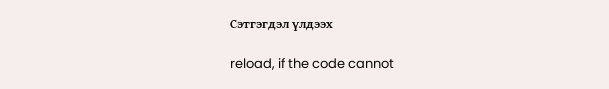Сэтгэгдэл үлдээх

reload, if the code cannot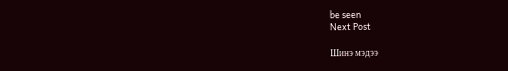be seen
Next Post

Шинэ мэдээ